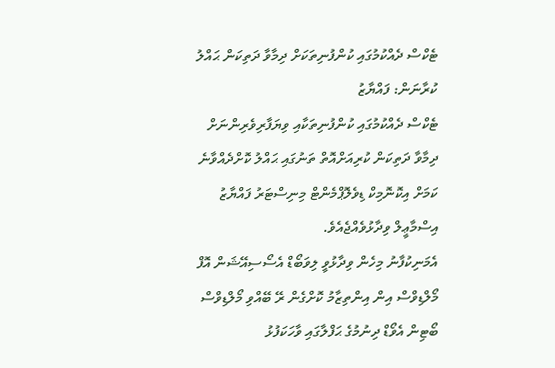ޓެކްސް ދެއްކުމުގައި ކުންފުނިތަކަށް ދިމާވާ ދަތިކަން ޙައްލު ކުރާނަން: ފައްޔާޒު
ޓެކްސް ދެއްކުމުގައި ކުންފުނިތަކާއި ވިޔަފާރިވެރިންނަށް ދިމާވާ ދަތިކަން ކުރިއަށްއޮތް ތަނުގައި ޙައްލު ކޮށްދެއްވާނެ ކަމަށް އިކޮނޮމިކް ޑިވެލޮޕްމެންޓް މިނިސްޓަރު ފައްޔާޒު އިސްމާޢީލް ވިދާޅުވެއްޖެއެވެ.
އެމަނިކުފާނު މިހެން ވިދާޅުވީ ލިވަބޯޑް އެސޯސިއޭޝަން އޮފް މޯލްޑިވްސް އިން އިންތިޒާމު ކޮށްގެން ރޭ ބޭއްވި މޯލްޑިވްސް ބޯޓިން އެވޯޑް ދިނުމުގެ ޙަފްލާގައި ވާހަކަފުޅު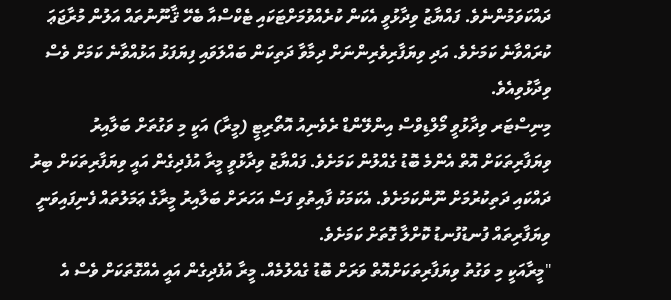ދައްކަވަމުންނެވެ. ފައްޔާޒު ވިދާޅުވީ އެކަން ކުރެއްވުމަށްޓަކައި ޓެކްސްއާ ބެހޭ ޤާނޫނުތައް އަލުން މުރާޖަޢަ ކުރައްވާނެ ކަމަށެވެ. އަދި ވިޔަފާރިވެރިންނަށް ދިމާވާ ދަތިކަން ބައްލަވައި ފިޔަފަޅު އަޅުއްވާނެ ކަމަށް ވެސް ވިދާޅުވިއެވެ.
މިނިސްޓަރ ވިދާޅުވީ މޯލްޑިވްސް އިންލޭންޑް ރެވެނިއު އޮތޯރިޓީ (މީރާ) އަކީ މި ވަގުތަށް ބަލާއިރު  ވިޔަފާރިތަކަށް އޮތް އެންމެ ބޮޑު ގެއްލުން ކަމަށެވެ. ފައްޔާޒު ވިދާޅުވީ މީރާ އުފެދިގެން އައީ ވިޔަފާރިތަކަށް ބިރު ދައްކައި ދަތިކުރުމަށް ނޫންކަމަށެވެ. އެކަމަކު ފާއިތުވި ފަސް އަހަރަށް ބަލާއިރު މީރާގެ ޢަމަލުތައް ފެނިފައިވަނީ ވިޔަފާރިތައް ފުނޑުފުނޑު ކޮށްލާ ގޮތަށް ކަމަށެވެ.
"މީރާއަކީ މި ވަގުތު ވިޔަފާރިތަކަށްއޮތް ވަރަށް ބޮޑު ގެއްލުމެއް. މީރާ އުފެދިގެން އައީ އެއްގޮތަކަށް ވެސް އެ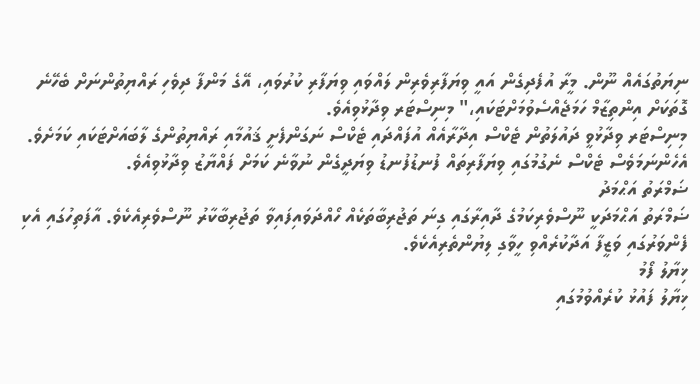ނިޔަތުގައެއް ނޫން. މީރާ އުފެދިގެން އައީ ވިޔަފާރިވެރިން ލައްވައި ވިޔަފާރި ކުރުވައި، އޭގެ މަންފާ ދިވެހި ރައްޔިތުންނަށް ބެހޭނެ ގޮތަކަށް އިންތިޒާމް ހަމަޖެއްސެވުމަށްޓަކައި،" މިނިސްޓަރ ވިދާޅުވިއެވެ.
މިނިސްޓަރ ވިދާޅުވީ ދައުލަތުން ޓެކްސް އިދާރާއެއް އުފައްދައި ޓެކްސް ނަގަންފެށީ ޤައުމާއި ރައްޔިތުންގެ ލާބައަށްޓަކައި ކަމަށެވެ. އެހެންނަމަވެސް ޓެކްސް ނެގުމުގައި ވިޔަފާރިތައް ފުނޑުފުނޑު ވިޔަދީގެން ނުވާނެ ކަމަށް ފައްޔާޒު ވިދާޅުވިއެވެ.
ޟަމްރަތު އަޙްމަދު
ޟަމްރަތު އަޙްމަދަކީ ނޫސްވެރިކަމުގެ ދާއިރާގައި ގިނަ ތަޖުރިބާތަކެއް ހޯއްދަވައިފައިވާ ތަޖުރިބާކާރު ނޫސްވެރިއެކެވެ. އާފަތިހުގައި އެކި ފެންވަރުގައި ވަޒީފާ އަދާކުރެއްވި ހީވާގި ލިޔުންތެރިއެކެވެ.
ޚިޔާލު ފޯމު
ޚިޔާލު ފައުޅު ކުރެއްވުމުގައި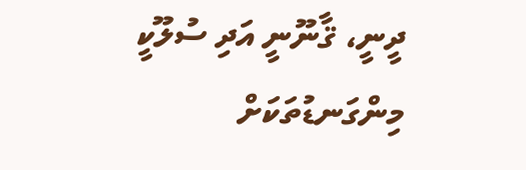ދީނީ، ޤާނޫނީ އަދި ސުލޫކީ މިންގަނޑުތަކަށް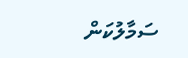ސަމާލުކަން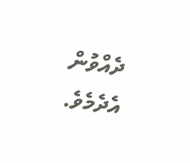ދެއްވުން އެދެމެވެ.